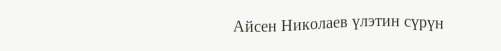Айсен Николаев үлэтин сүрүн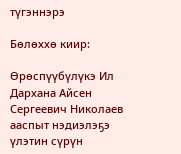түгэннэрэ

Бөлөххө киир:

Өрөспүүбүлүкэ Ил Дархана Айсен Сергеевич Николаев ааспыт нэдиэлэҕэ үлэтин сүрүн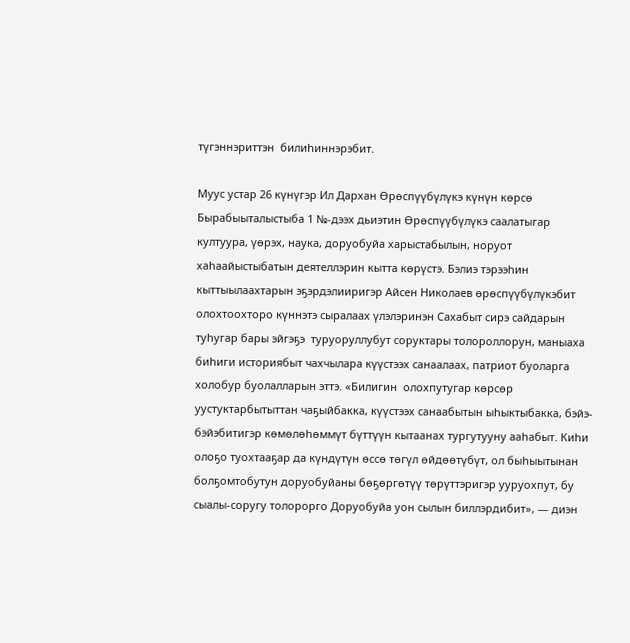түгэннэриттэн  билиһиннэрэбит.

Муус устар 26 күнүгэр Ил Дархан Өрөспүүбүлүкэ күнүн көрсө Бырабыыталыстыба 1 №-дээх дьиэтин Өрөспүүбүлүкэ саалатыгар култуура, үөрэх, наука, доруобуйа харыстабылын, норуот хаһаайыстыбатын деятеллэрин кытта көрүстэ. Бэлиэ тэрээһин кыттыылаахтарын эҕэрдэлииригэр Айсен Николаев өрөспүүбүлүкэбит олохтоохторо күннэтэ сыралаах үлэлэринэн Сахабыт сирэ сайдарын туһугар бары эйгэҕэ  туруоруллубут соруктары толороллорун, маныаха биһиги историябыт чахчылара күүстээх санаалаах, патриот буоларга холобур буолалларын эттэ. «Билигин  олохпутугар көрсөр уустуктарбытыттан чаҕыйбакка, күүстээх санаабытын ыһыктыбакка, бэйэ-бэйэбитигэр көмөлөһөммүт бүттүүн кытаанах тургутууну ааһабыт. Киһи олоҕо туохтааҕар да күндүтүн өссө төгүл өйдөөтүбүт, ол быһыытынан болҕомтобутун доруобуйаны бөҕөргөтүү төрүттэригэр ууруохпут, бу сыалы-соругу толорорго Доруобуйа уон сылын биллэрдибит», — диэн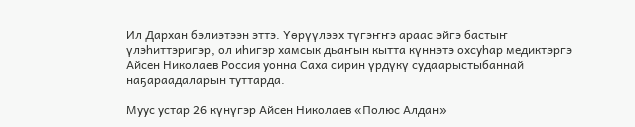Ил Дархан бэлиэтээн эттэ. Үөрүүлээх түгэҥҥэ араас эйгэ бастыҥ үлэһиттэригэр, ол иһигэр хамсык дьаҥын кытта күннэтэ охсуһар медиктэргэ  Айсен Николаев Россия уонна Саха сирин үрдүкү судаарыстыбаннай наҕараадаларын туттарда.

Муус устар 26 күнүгэр Айсен Николаев «Полюс Алдан»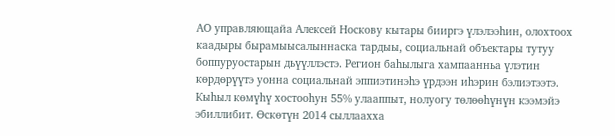АО управляющайа Алексей Носкову кытары бииргэ үлэлээһин, олохтоох каадыры бырамыысалыннаска тардыы, социальнай объектары тутуу боппуруостарын дьүүллэстэ. Регион баһылыга хампаанньа үлэтин көрдөрүүтэ уонна социальнай эппиэтинэһэ үрдээн иһэрин бэлиэтээтэ. Кыһыл көмүһү хостооһун 55% улааппыт, нолуогу төлөөһүнүн кээмэйэ эбиллибит. Өскөтүн 2014 сыллаахха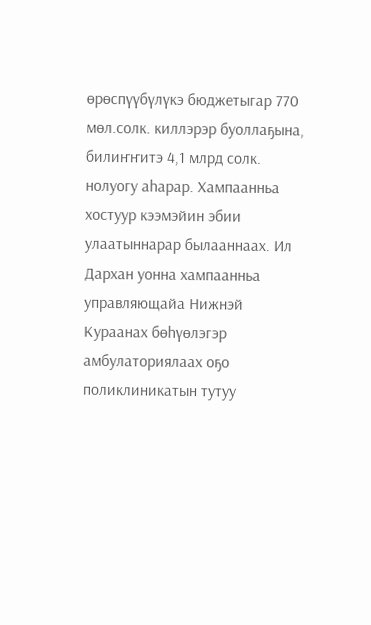өрөспүүбүлүкэ бюджетыгар 770 мөл.солк. киллэрэр буоллаҕына, билиҥҥитэ 4,1 млрд солк. нолуогу аһарар. Хампаанньа хостуур кээмэйин эбии улаатыннарар былааннаах. Ил Дархан уонна хампаанньа управляющайа Нижнэй Кураанах бөһүөлэгэр амбулаториялаах оҕо поликлиникатын тутуу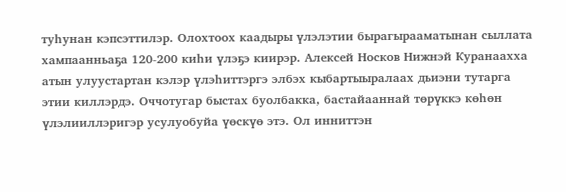туһунан кэпсэттилэр. Олохтоох каадыры үлэлэтии бырагырааматынан сыллата хампаанньаҕа 120-200 киһи үлэҕэ киирэр. Алексей Носков Нижнэй Куранаахха атын улуустартан кэлэр үлэһиттэргэ элбэх кыбартыыралаах дьиэни тутарга этии киллэрдэ. Оччотугар быстах буолбакка, бастайааннай төрүккэ көһөн үлэлииллэригэр усулуобуйа үөскүө этэ. Ол инниттэн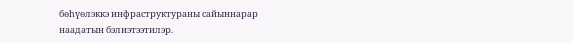бөһүөлэккэ инфраструктураны сайыннарар наадатын бэлиэтээтилэр.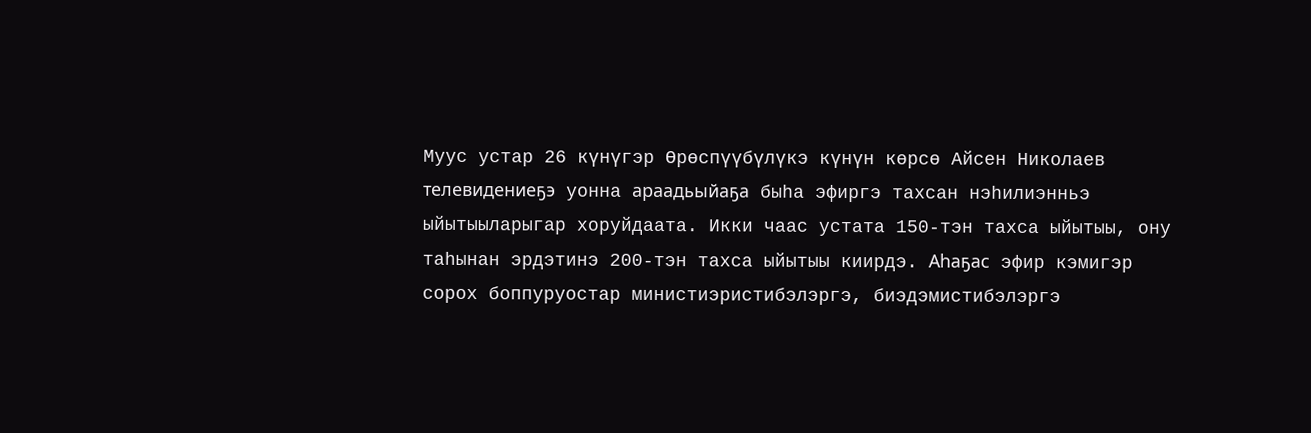Муус устар 26 күнүгэр Өрөспүүбүлүкэ күнүн көрсө Айсен Николаев телевидениеҕэ уонна араадьыйаҕа быһа эфиргэ тахсан нэһилиэнньэ ыйытыыларыгар хоруйдаата. Икки чаас устата 150-тэн тахса ыйытыы, ону таһынан эрдэтинэ 200-тэн тахса ыйытыы киирдэ. Аһаҕас эфир кэмигэр сорох боппуруостар министиэристибэлэргэ, биэдэмистибэлэргэ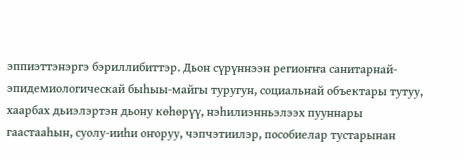эппиэттэнэргэ бэриллибиттэр. Дьон сүрүннээн региоҥҥа санитарнай-эпидемиологическай быһыы-майгы туругун, социальнай объектары тутуу, хаарбах дьиэлэртэн дьону көһөрүү, нэһилиэнньэлээх пууннары гаастааһын, суолу-ииһи оҥоруу, чэпчэтиилэр, пособиелар тустарынан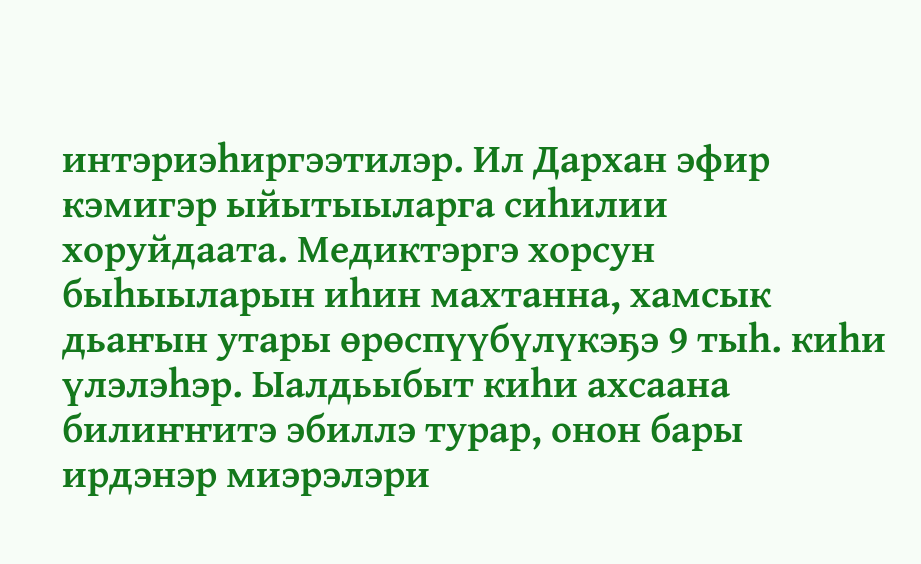интэриэһиргээтилэр. Ил Дархан эфир кэмигэр ыйытыыларга сиһилии хоруйдаата. Медиктэргэ хорсун быһыыларын иһин махтанна, хамсык дьаҥын утары өрөспүүбүлүкэҕэ 9 тыһ. киһи үлэлэһэр. Ыалдьыбыт киһи ахсаана билиҥҥитэ эбиллэ турар, онон бары ирдэнэр миэрэлэри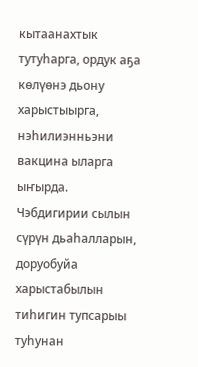кытаанахтык тутуһарга, ордук аҕа көлүөнэ дьону харыстыырга, нэһилиэнньэни вакцина ыларга ыҥырда. Чэбдигирии сылын сүрүн дьаһалларын, доруобуйа харыстабылын тиһигин тупсарыы туһунан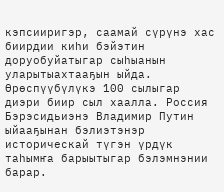кэпсииригэр, саамай сүрүнэ хас биирдии киһи бэйэтин доруобуйатыгар сыһыанын уларытыахтааҕын ыйда. Өрөспүүбүлүкэ 100 сылыгар диэри биир сыл хаалла. Россия Бэрэсидьиэнэ Владимир Путин ыйааҕынан бэлиэтэнэр историческай түгэн үрдүк таһымҥа барыытыгар бэлэмнэнии барар.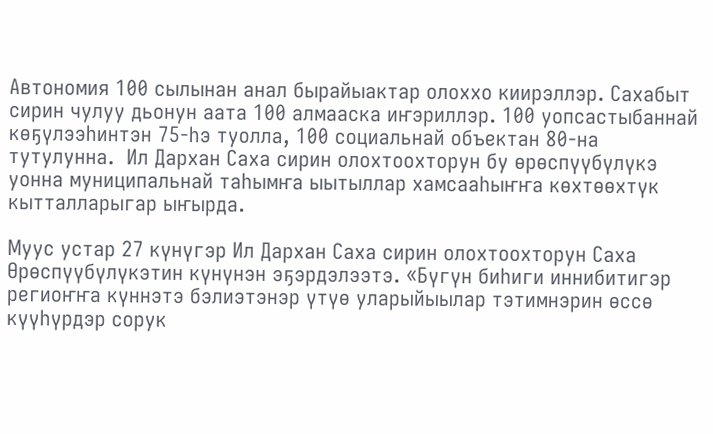Автономия 100 сылынан анал бырайыактар олоххо киирэллэр. Сахабыт сирин чулуу дьонун аата 100 алмааска иҥэриллэр. 100 уопсастыбаннай көҕүлээһинтэн 75-һэ туолла, 100 социальнай объектан 80-на тутулунна.  Ил Дархан Саха сирин олохтоохторун бу өрөспүүбүлүкэ уонна муниципальнай таһымҥа ыытыллар хамсааһыҥҥа көхтөөхтүк кытталларыгар ыҥырда.

Муус устар 27 күнүгэр Ил Дархан Саха сирин олохтоохторун Саха Өрөспүүбүлүкэтин күнүнэн эҕэрдэлээтэ. «Бүгүн биһиги иннибитигэр региоҥҥа күннэтэ бэлиэтэнэр үтүө уларыйыылар тэтимнэрин өссө күүһүрдэр сорук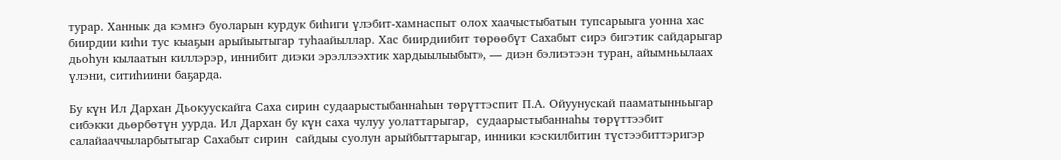турар. Ханнык да кэмҥэ буоларын курдук биһиги үлэбит-хамнаспыт олох хаачыстыбатын тупсарыыга уонна хас биирдии киһи тус кыаҕын арыйыытыгар туһаайыллар. Хас биирдиибит төрөөбүт Сахабыт сирэ бигэтик сайдарыгар дьоһун кылаатын киллэрэр, иннибит диэки эрэллээхтик хардыылыыбыт», — диэн бэлиэтээн туран, айымньылаах үлэни, ситиһиини баҕарда.

Бу күн Ил Дархан Дьокуускайга Саха сирин судаарыстыбаннаһын төрүттэспит П.А. Ойуунускай пааматынньыгар сибэкки дьөрбөтүн уурда. Ил Дархан бу күн саха чулуу уолаттарыгар,  судаарыстыбаннаһы төрүттээбит салайааччыларбытыгар Сахабыт сирин  сайдыы суолун арыйбыттарыгар, инники кэскилбитин түстээбиттэригэр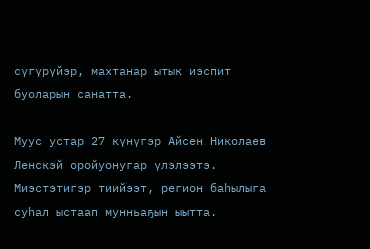сүгүрүйэр, махтанар ытык иэспит буоларын санатта.

Муус устар 27 күнүгэр Айсен Николаев Ленскэй оройуонугар үлэлээтэ. Миэстэтигэр тиийээт, регион баһылыга суһал ыстаап мунньаҕын ыытта.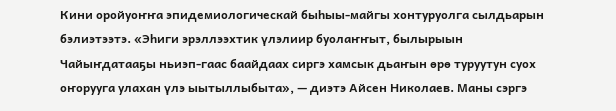Кини оройуоҥҥа эпидемиологическай быһыы-майгы хонтуруолга сылдьарын бэлиэтээтэ. «Эһиги эрэллээхтик үлэлиир буолаҥҥыт, былырыын Чайыҥдатааҕы ньиэп-гаас баайдаах сиргэ хамсык дьаҥын өрө туруутун суох оҥорууга улахан үлэ ыытыллыбыта», — диэтэ Айсен Николаев. Маны сэргэ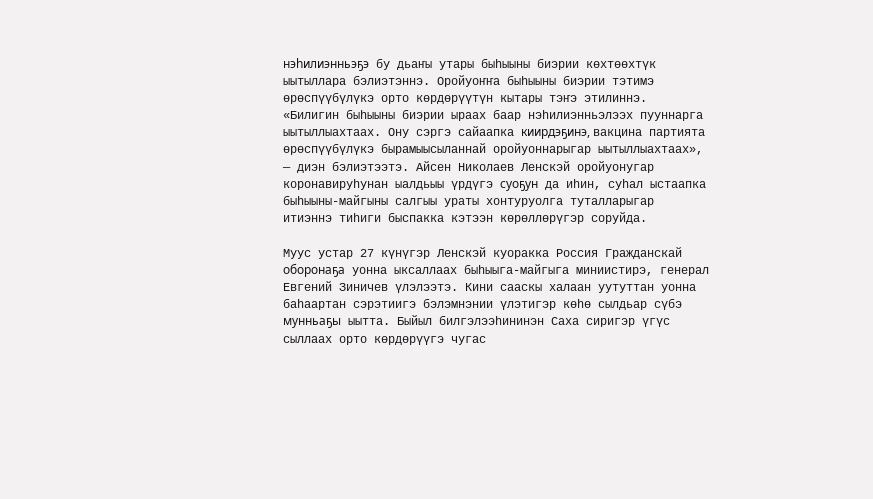нэһилиэнньэҕэ бу дьаҥы утары быһыыны биэрии көхтөөхтүк ыытыллара бэлиэтэннэ. Оройуоҥҥа быһыыны биэрии тэтимэ өрөспүүбүлүкэ орто көрдөрүүтүн кытары тэҥэ этилиннэ. «Билигин быһыыны биэрии ыраах баар нэһилиэнньэлээх пууннарга ыытыллыахтаах. Ону сэргэ сайаапка киирдэҕинэ, вакцина партията өрөспүүбүлүкэ бырамыысыланнай оройуоннарыгар ыытыллыахтаах», — диэн бэлиэтээтэ. Айсен Николаев Ленскэй оройуонугар коронавируһунан ыалдьыы үрдүгэ суоҕун да иһин, суһал ыстаапка быһыыны-майгыны салгыы ураты хонтуруолга туталларыгар итиэннэ тиһиги быспакка кэтээн көрөллөрүгэр соруйда.

Муус устар 27 күнүгэр Ленскэй куоракка Россия Гражданскай оборонаҕа уонна ыксаллаах быһыыга-майгыга миниистирэ, генерал Евгений Зиничев үлэлээтэ. Кини сааскы халаан уутуттан уонна баһаартан сэрэтиигэ бэлэмнэнии үлэтигэр көһө сылдьар сүбэ мунньаҕы ыытта. Быйыл билгэлээһининэн Саха сиригэр үгүс сыллаах орто көрдөрүүгэ чугас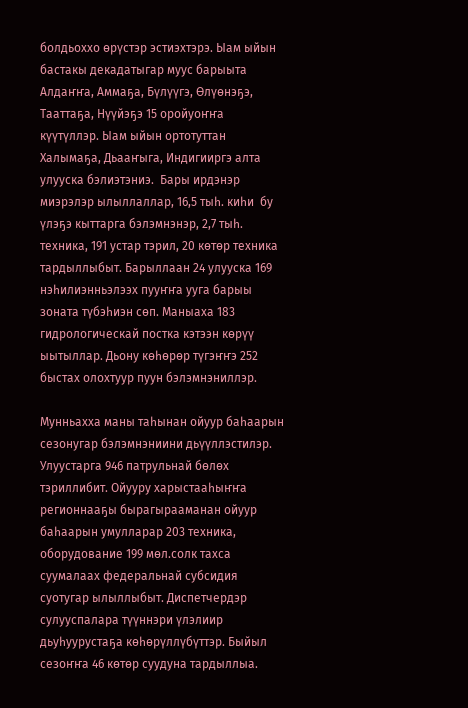болдьоххо өрүстэр эстиэхтэрэ. Ыам ыйын бастакы декадатыгар муус барыыта Алдаҥҥа, Аммаҕа, Бүлүүгэ, Өлүөнэҕэ, Тааттаҕа, Нүүйэҕэ 15 оройуоҥҥа күүтүллэр. Ыам ыйын ортотуттан Халымаҕа, Дьааҥыга, Индигииргэ алта улууска бэлиэтэниэ.  Бары ирдэнэр миэрэлэр ылыллаллар, 16,5 тыһ. киһи  бу үлэҕэ кыттарга бэлэмнэнэр, 2,7 тыһ. техника, 191 устар тэрил, 20 көтөр техника тардыллыбыт. Барыллаан 24 улууска 169 нэһилиэнньэлээх пууҥҥа ууга барыы зоната түбэһиэн сөп. Маныаха 183 гидрологическай постка кэтээн көрүү ыытыллар. Дьону көһөрөр түгэҥҥэ 252 быстах олохтуур пуун бэлэмнэниллэр.

Мунньахха маны таһынан ойуур баһаарын сезонугар бэлэмнэниини дьүүллэстилэр. Улуустарга 946 патрульнай бөлөх тэриллибит. Ойууру харыстааһыҥҥа регионнааҕы бырагырааманан ойуур баһаарын умулларар 203 техника, оборудование 199 мөл.солк тахса суумалаах федеральнай субсидия суотугар ылыллыбыт. Диспетчердэр сулууспалара түүннэри үлэлиир дьуһуурустаҕа көһөрүллүбүттэр. Быйыл сезоҥҥа 46 көтөр суудуна тардыллыа.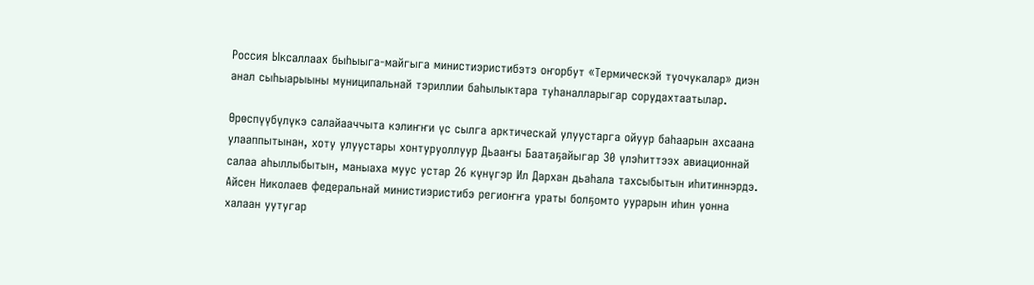Россия Ыксаллаах быһыыга-майгыга министиэристибэтэ оҥорбут «Термическэй туочукалар» диэн анал сыһыарыыны муниципальнай тэриллии баһылыктара туһаналларыгар сорудахтаатылар.

Өрөспүүбүлүкэ салайааччыта кэлиҥҥи үс сылга арктическай улуустарга ойуур баһаарын ахсаана улааппытынан, хоту улуустары хонтуруоллуур Дьааҥы Баатаҕайыгар 30 үлэһиттээх авиационнай салаа аһыллыбытын, маныаха муус устар 26 күнүгэр Ил Дархан дьаһала тахсыбытын иһитиннэрдэ. Айсен Николаев федеральнай министиэристибэ региоҥҥа ураты болҕомто уурарын иһин уонна халаан уутугар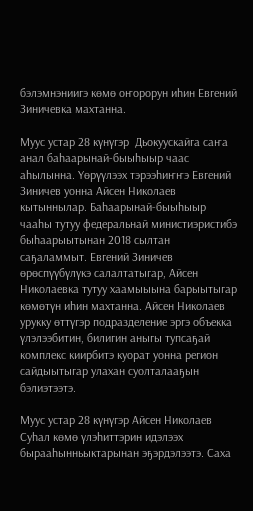бэлэмнэниигэ көмө оҥорорун иһин Евгений Зиничевка махтанна.

Муус устар 28 күнүгэр  Дьокуускайга саҥа анал баһаарынай-быыһыыр чаас аһылынна. Үөрүүлээх тэрээһиҥҥэ Евгений Зиничев уонна Айсен Николаев кытыннылар. Баһаарынай-быыһыыр чааһы тутуу федеральнай министиэристибэ быһаарыытынан 2018 сылтан саҕаламмыт. Евгений Зиничев өрөспүүбүлүкэ салалтатыгар, Айсен Николаевка тутуу хаамыыына барыытыгар көмөтүн иһин махтанна. Айсен Николаев урукку өттүгэр подразделение эргэ объекка үлэлээбитин, билигин аныгы тупсаҕай комплекс киирбитэ куорат уонна регион сайдыытыгар улахан суолталааҕын бэлиэтээтэ.

Муус устар 28 күнүгэр Айсен Николаев Суһал көмө үлэһиттэрин идэлээх бырааһынньыктарынан эҕэрдэлээтэ. Саха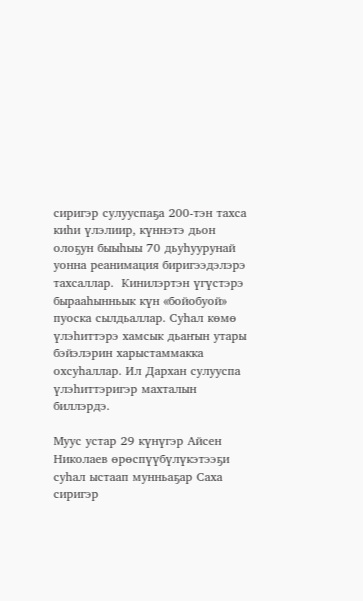сиригэр сулууспаҕа 200-тэн тахса киһи үлэлиир, күннэтэ дьон олоҕун быыһыы 70 дьуһуурунай уонна реанимация биригээдэлэрэ тахсаллар.  Кинилэртэн үгүстэрэ бырааһынньык күн «бойобуой» пуоска сылдьаллар. Суһал көмө үлэһиттэрэ хамсык дьаҥын утары бэйэлэрин харыстаммакка охсуһаллар. Ил Дархан сулууспа үлэһиттэригэр махталын биллэрдэ.

Муус устар 29 күнүгэр Айсен Николаев өрөспүүбүлүкэтээҕи суһал ыстаап мунньаҕар Саха сиригэр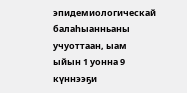эпидемиологическай балаһыанньаны учуоттаан, ыам ыйын 1 уонна 9 күннээҕи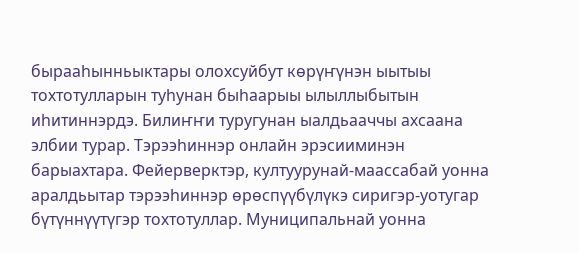бырааһынньыктары олохсуйбут көрүҥүнэн ыытыы тохтотулларын туһунан быһаарыы ылыллыбытын иһитиннэрдэ. Билиҥҥи туругунан ыалдьааччы ахсаана элбии турар. Тэрээһиннэр онлайн эрэсииминэн барыахтара. Фейерверктэр, култуурунай-маассабай уонна аралдьытар тэрээһиннэр өрөспүүбүлүкэ сиригэр-уотугар бүтүннүүтүгэр тохтотуллар. Муниципальнай уонна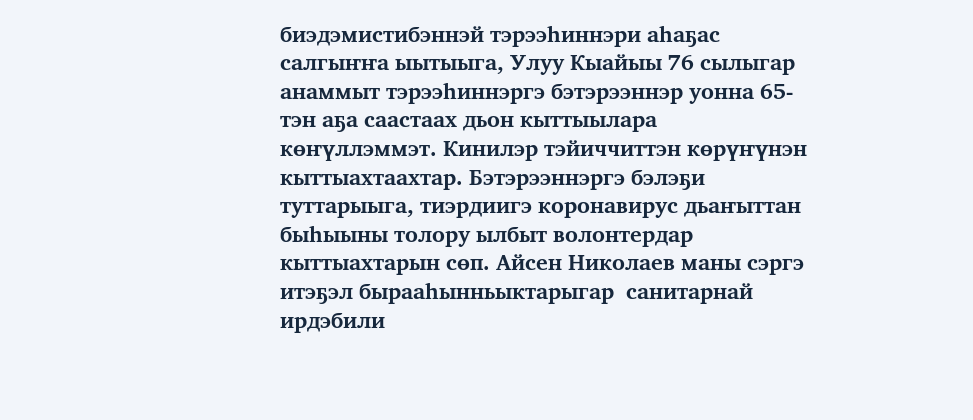биэдэмистибэннэй тэрээһиннэри аһаҕас салгыҥҥа ыытыыга, Улуу Кыайыы 76 сылыгар анаммыт тэрээһиннэргэ бэтэрээннэр уонна 65-тэн аҕа саастаах дьон кыттыылара көҥүллэммэт. Кинилэр тэйиччиттэн көрүҥүнэн кыттыахтаахтар. Бэтэрээннэргэ бэлэҕи туттарыыга, тиэрдиигэ коронавирус дьаҥыттан быһыыны толору ылбыт волонтердар кыттыахтарын сөп. Айсен Николаев маны сэргэ итэҕэл бырааһынньыктарыгар  санитарнай ирдэбили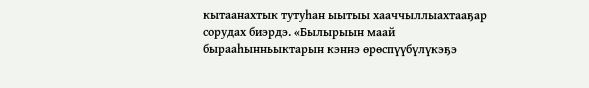кытаанахтык тутуһан ыытыы хааччыллыахтааҕар сорудах биэрдэ. «Былырыын маай бырааһынньыктарын кэннэ өрөспүүбүлүкэҕэ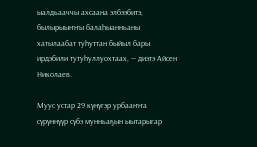ыалдьааччы ахсаана элбээбитэ, былырыыҥҥы балаһыанньаны хатылаабат туһуттан быйыл бары ирдэбили тутуһуллуохтаах, — диэтэ Айсен Николаев.

Муус устар 29 күнүгэр урбааҥҥа сүрүннүүр сүбэ мунньаҕын ыытарыгар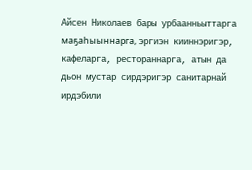Айсен Николаев бары урбаанньыттарга маҕаһыыннарга, эргиэн кииннэригэр, кафеларга, рестораннарга, атын да дьон мустар сирдэригэр санитарнай ирдэбили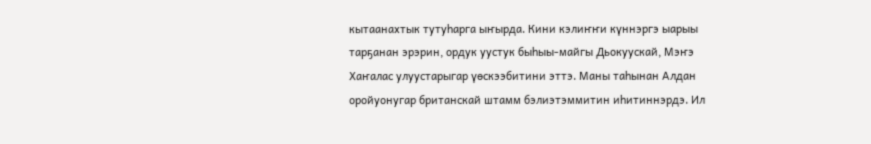кытаанахтык тутуһарга ыҥырда. Кини кэлиҥҥи күннэргэ ыарыы тарҕанан эрэрин, ордук уустук быһыы-майгы Дьокуускай, Мэҥэ Хаҥалас улуустарыгар үөскээбитини эттэ. Маны таһынан Алдан оройуонугар британскай штамм бэлиэтэммитин иһитиннэрдэ. Ил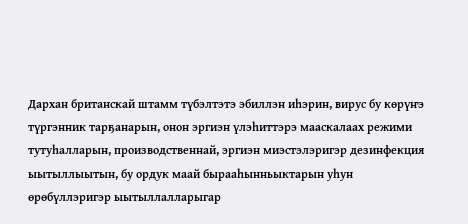Дархан британскай штамм түбэлтэтэ эбиллэн иһэрин, вирус бу көрүҥэ түргэнник тарҕанарын, онон эргиэн үлэһиттэрэ мааскалаах режими тутуһалларын, производственнай, эргиэн миэстэлэригэр дезинфекция ыытыллыытын, бу ордук маай бырааһынньыктарын уһун өрөбүллэригэр ыытыллалларыгар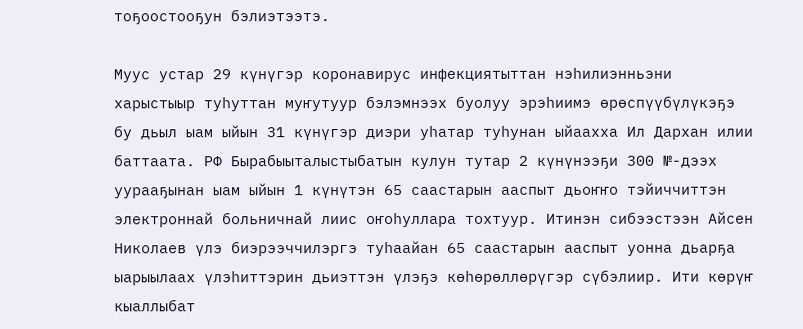тоҕоостооҕун бэлиэтээтэ.

Муус устар 29 күнүгэр коронавирус инфекциятыттан нэһилиэнньэни харыстыыр туһуттан муҥутуур бэлэмнээх буолуу эрэһиимэ өрөспүүбүлүкэҕэ бу дьыл ыам ыйын 31 күнүгэр диэри уһатар туһунан ыйаахха Ил Дархан илии баттаата. РФ Бырабыыталыстыбатын кулун тутар 2 күнүнээҕи 300 №-дээх уурааҕынан ыам ыйын 1 күнүтэн 65 саастарын ааспыт дьоҥҥо тэйиччиттэн электроннай больничнай лиис оҥоһуллара тохтуур. Итинэн сибээстээн Айсен Николаев үлэ биэрээччилэргэ туһаайан 65 саастарын ааспыт уонна дьарҕа ыарыылаах үлэһиттэрин дьиэттэн үлэҕэ көһөрөллөрүгэр сүбэлиир. Ити көрүҥ кыаллыбат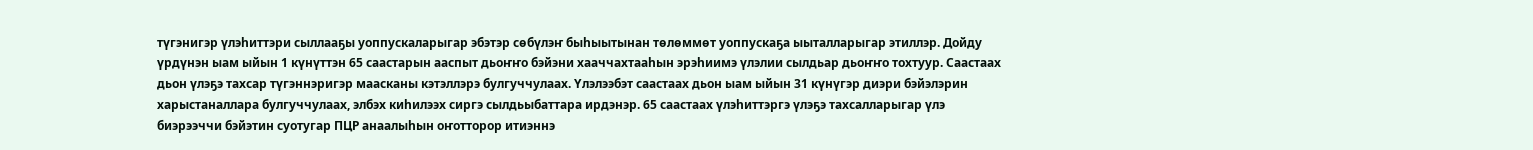түгэнигэр үлэһиттэри сыллааҕы уоппускаларыгар эбэтэр сөбүлэҥ быһыытынан төлөммөт уоппускаҕа ыыталларыгар этиллэр. Дойду үрдүнэн ыам ыйын 1 күнүттэн 65 саастарын ааспыт дьоҥҥо бэйэни хааччахтааһын эрэһиимэ үлэлии сылдьар дьоҥҥо тохтуур. Саастаах дьон үлэҕэ тахсар түгэннэригэр маасканы кэтэллэрэ булгуччулаах. Үлэлээбэт саастаах дьон ыам ыйын 31 күнүгэр диэри бэйэлэрин харыстаналлара булгуччулаах, элбэх киһилээх сиргэ сылдьыбаттара ирдэнэр. 65 саастаах үлэһиттэргэ үлэҕэ тахсалларыгар үлэ биэрээччи бэйэтин суотугар ПЦР анаалыһын оҥотторор итиэннэ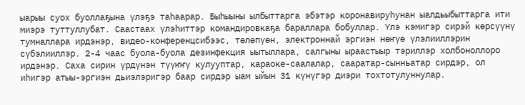ыарыы суох буоллаҕына үлэҕэ таһаарар. Быһыыны ылбыттарга эбэтэр коронавируһунан ыалдьыбыттарга ити миэрэ туттуллубат. Саастаах үлэһиттэр командировкаҕа бараллара бобуллар. Үлэ кэмигэр сирэй көрсүүнү тумналлара ирдэнэр, видео-конференцсибээс, төлөпүөн, электроннай эргиэн нөҥүө үлэлииллэрин сүбэлииллэр. 2-4 чаас буола-буола дезинфекция ыытыллара, салгыны ыраастыыр тэриллэр холбоноллоро ирдэнэр. Саха сирин үрдүнэн түүҥҥү кулууптар, караоке-саалалар, сааратар-сынньатар сирдэр, ол иһигэр атыы-эргиэн дьиэлэригэр баар сирдэр ыам ыйын 31 күнүгэр диэри тохтотулуннулар.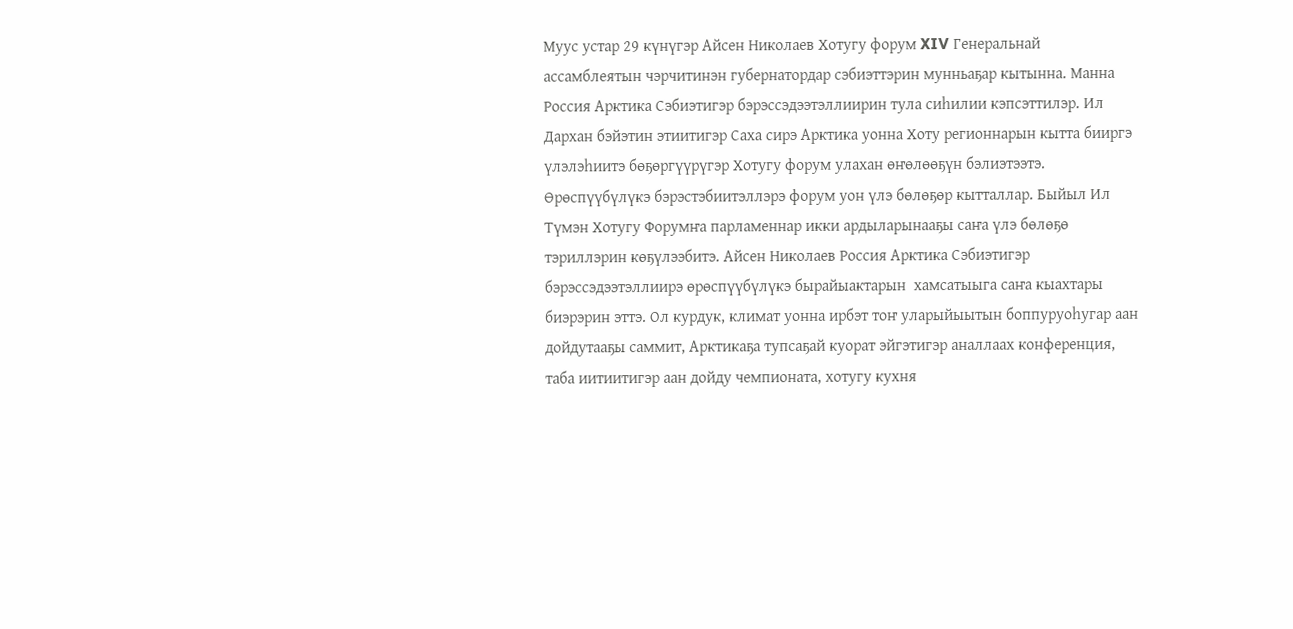Муус устар 29 күнүгэр Айсен Николаев Хотугу форум XIV Генеральнай ассамблеятын чэрчитинэн губернатордар сэбиэттэрин мунньаҕар кытынна. Манна Россия Арктика Сэбиэтигэр бэрэссэдээтэллиирин тула сиһилии кэпсэттилэр. Ил Дархан бэйэтин этиитигэр Саха сирэ Арктика уонна Хоту регионнарын кытта бииргэ үлэлэһиитэ бөҕөргүүрүгэр Хотугу форум улахан өҥөлөөҕүн бэлиэтээтэ. Өрөспүүбүлүкэ бэрэстэбиитэллэрэ форум уон үлэ бөлөҕөр кытталлар. Быйыл Ил Түмэн Хотугу Форумҥа парламеннар икки ардыларынааҕы саҥа үлэ бөлөҕө тэриллэрин көҕүлээбитэ. Айсен Николаев Россия Арктика Сэбиэтигэр бэрэссэдээтэллиирэ өрөспүүбүлүкэ бырайыактарын  хамсатыыга саҥа кыахтары биэрэрин эттэ. Ол курдук, климат уонна ирбэт тоҥ уларыйыытын боппуруоһугар аан дойдутааҕы саммит, Арктикаҕа тупсаҕай куорат эйгэтигэр аналлаах конференция, таба иитиитигэр аан дойду чемпионата, хотугу кухня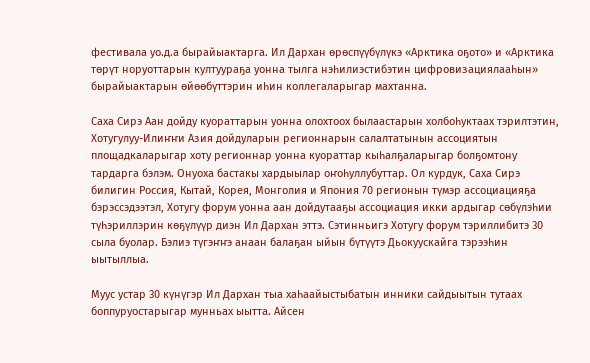фестивала уо.д.а бырайыактарга. Ил Дархан өрөспүүбүлүкэ «Арктика оҕото» и «Арктика төрүт норуоттарын култуураҕа уонна тылга нэһилиэстибэтин цифровизациялааһын» бырайыактарын өйөөбүттэрин иһин коллегаларыгар махтанна.

Саха Сирэ Аан дойду куораттарын уонна олохтоох былаастарын холбоһуктаах тэрилтэтин, Хотугулуу-Илиҥҥи Азия дойдуларын регионнарын салалтатынын ассоциятын площадкаларыгар хоту регионнар уонна куораттар кыһалҕаларыгар болҕомтону тардарга бэлэм. Онуоха бастакы хардыылар оҥоһуллубуттар. Ол курдук, Саха Сирэ билигин Россия, Кытай, Корея, Монголия и Япония 70 регионын түмэр ассоциацияҕа бэрэссэдээтэл, Хотугу форум уонна аан дойдутааҕы ассоциация икки ардыгар сөбүлэһии түһэриллэрин көҕүлүүр диэн Ил Дархан эттэ. Сэтинньигэ Хотугу форум тэриллибитэ 30 сыла буолар. Бэлиэ түгэҥҥэ анаан балаҕан ыйын бүтүүтэ Дьокуускайга тэрээһин ыытыллыа.

Муус устар 30 күнүгэр Ил Дархан тыа хаһаайыстыбатын инники сайдыытын тутаах боппуруостарыгар мунньах ыытта. Айсен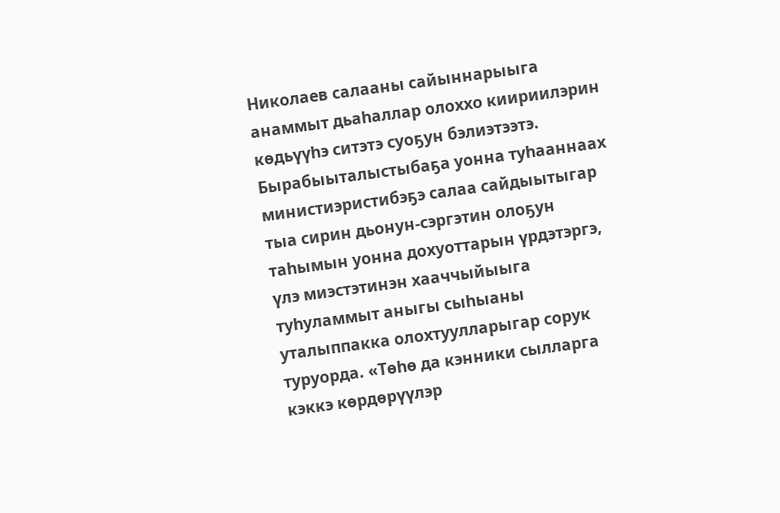Николаев салааны сайыннарыыга анаммыт дьаһаллар олоххо киириилэрин көдьүүһэ ситэтэ суоҕун бэлиэтээтэ. Бырабыыталыстыбаҕа уонна туһааннаах министиэристибэҕэ салаа сайдыытыгар тыа сирин дьонун-сэргэтин олоҕун таһымын уонна дохуоттарын үрдэтэргэ, үлэ миэстэтинэн хааччыйыыга туһуламмыт аныгы сыһыаны уталыппакка олохтуулларыгар сорук туруорда. «Төһө да кэнники сылларга кэккэ көрдөрүүлэр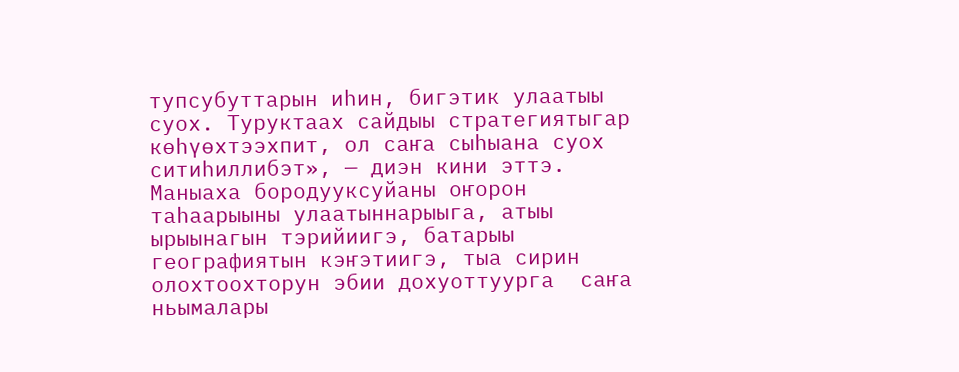тупсубуттарын иһин, бигэтик улаатыы суох. Туруктаах сайдыы стратегиятыгар көһүөхтээхпит, ол саҥа сыһыана суох ситиһиллибэт», — диэн кини эттэ. Маныаха бородууксуйаны оҥорон таһаарыыны улаатыннарыыга, атыы ырыынагын тэрийиигэ, батарыы географиятын кэҥэтиигэ, тыа сирин олохтоохторун эбии дохуоттуурга  саҥа ньымалары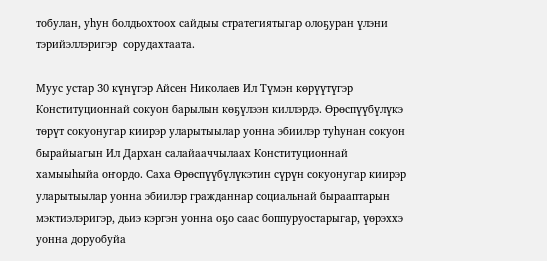тобулан, уһун болдьохтоох сайдыы стратегиятыгар олоҕуран үлэни тэрийэллэригэр  сорудахтаата.

Муус устар 30 күнүгэр Айсен Николаев Ил Түмэн көрүүтүгэр Конституционнай сокуон барылын көҕүлээн киллэрдэ. Өрөспүүбүлүкэ төрүт сокуонугар киирэр уларытыылар уонна эбиилэр туһунан сокуон бырайыагын Ил Дархан салайааччылаах Конституционнай хамыыһыйа оҥордо. Саха Өрөспүүбүлүкэтин сүрүн сокуонугар киирэр уларытыылар уонна эбиилэр гражданнар социальнай бырааптарын мэктиэлэригэр, дьиэ кэргэн уонна оҕо саас боппуруостарыгар, үөрэххэ уонна доруобуйа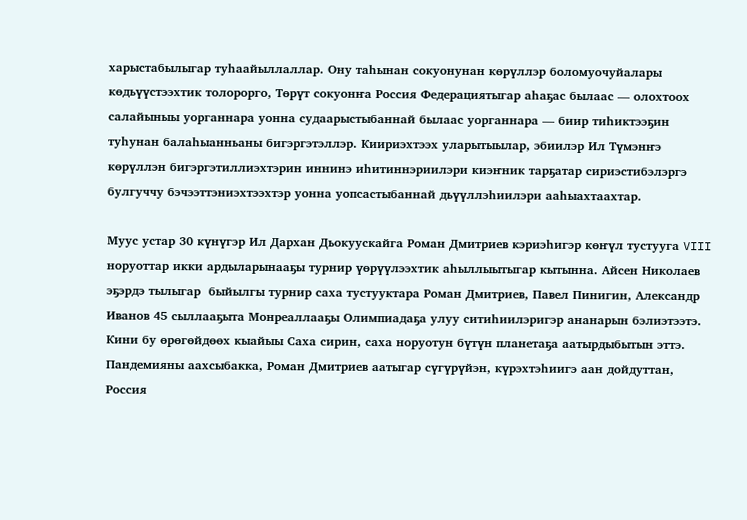харыстабылыгар туһаайыллаллар. Ону таһынан сокуонунан көрүллэр боломуочуйалары көдьүүстээхтик толорорго, Төрүт сокуонҥа Россия Федерациятыгар аһаҕас былаас — олохтоох салайыныы уорганнара уонна судаарыстыбаннай былаас уорганнара — биир тиһиктээҕин туһунан балаһыанньаны бигэргэтэллэр. Киириэхтээх уларытыылар, эбиилэр Ил Түмэнҥэ көрүллэн бигэргэтиллиэхтэрин иннинэ иһитиннэриилэри киэҥник тарҕатар сириэстибэлэргэ булгуччу бэчээттэниэхтээхтэр уонна уопсастыбаннай дьүүллэһиилэри ааһыахтаахтар.

Муус устар 30 күнүгэр Ил Дархан Дьокуускайга Роман Дмитриев кэриэһигэр көҥүл тустууга VIII норуоттар икки ардыларынааҕы турнир үөрүүлээхтик аһыллыытыгар кытынна. Айсен Николаев эҕэрдэ тылыгар  быйылгы турнир саха тустууктара Роман Дмитриев, Павел Пинигин, Александр Иванов 45 сыллааҕыта Монреаллааҕы Олимпиадаҕа улуу ситиһиилэригэр ананарын бэлиэтээтэ. Кини бу өрөгөйдөөх кыайыы Саха сирин, саха норуотун бүтүн планетаҕа аатырдыбытын эттэ. Пандемияны аахсыбакка, Роман Дмитриев аатыгар сүгүрүйэн, күрэхтэһиигэ аан дойдуттан, Россия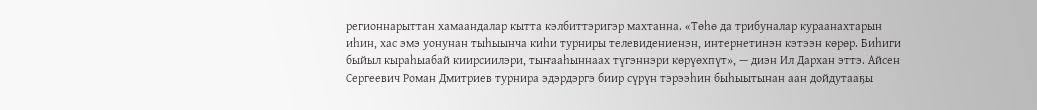регионнарыттан хамаандалар кытта кэлбиттэригэр махтанна. «Төһө да трибуналар кураанахтарын иһин, хас эмэ уонунан тыһыынча киһи турниры телевидениенэн, интернетинэн кэтээн көрөр. Биһиги быйыл кыраһыабай киирсиилэри, тыҥааһыннаах түгэннэри көрүөхпүт», — диэн Ил Дархан эттэ. Айсен Сергеевич Роман Дмитриев турнира эдэрдэргэ биир сүрүн тэрээһин быһыытынан аан дойдутааҕы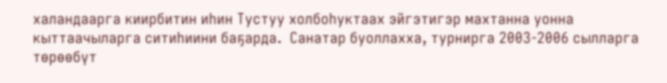халандаарга киирбитин иһин Тустуу холбоһуктаах эйгэтигэр махтанна уонна кыттаачыларга ситиһиини баҕарда.  Санатар буоллахха, турнирга 2003-2006 сылларга төрөөбүт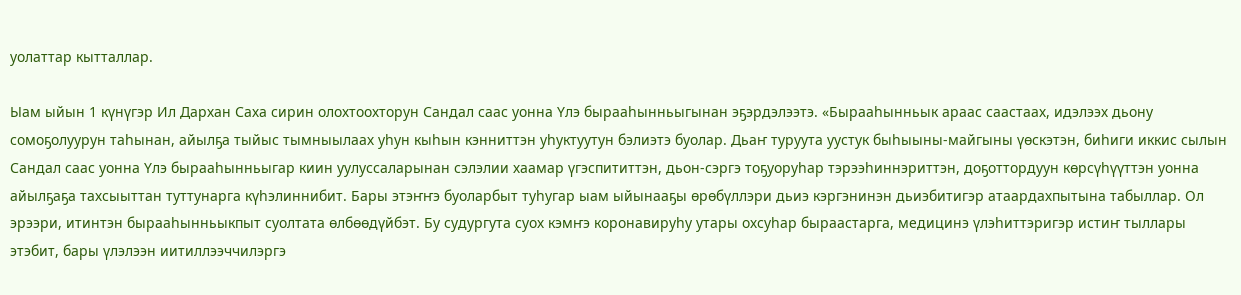уолаттар кытталлар.

Ыам ыйын 1 күнүгэр Ил Дархан Саха сирин олохтоохторун Сандал саас уонна Үлэ бырааһынньыгынан эҕэрдэлээтэ. «Бырааһынньык араас саастаах, идэлээх дьону сомоҕолуурун таһынан, айылҕа тыйыс тымныылаах уһун кыһын кэнниттэн уһуктуутун бэлиэтэ буолар. Дьаҥ туруута уустук быһыыны-майгыны үөскэтэн, биһиги иккис сылын Сандал саас уонна Үлэ бырааһынньыгар киин уулуссаларынан сэлэлии хаамар үгэспититтэн, дьон-сэргэ тоҕуоруһар тэрээһиннэриттэн, доҕоттордуун көрсүһүүттэн уонна айылҕаҕа тахсыыттан туттунарга күһэлиннибит. Бары этэҥҥэ буоларбыт туһугар ыам ыйынааҕы өрөбүллэри дьиэ кэргэнинэн дьиэбитигэр атаардахпытына табыллар. Ол эрээри, итинтэн бырааһынньыкпыт суолтата өлбөөдүйбэт. Бу судургута суох кэмҥэ коронавируһу утары охсуһар быраастарга, медицинэ үлэһиттэригэр истиҥ тыллары этэбит, бары үлэлээн иитиллээччилэргэ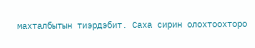махталбытын тиэрдэбит. Саха сирин олохтоохторо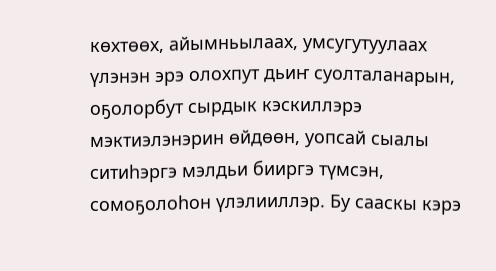көхтөөх, айымньылаах, умсугутуулаах үлэнэн эрэ олохпут дьиҥ суолталанарын, оҕолорбут сырдык кэскиллэрэ мэктиэлэнэрин өйдөөн, уопсай сыалы ситиһэргэ мэлдьи бииргэ түмсэн, сомоҕолоһон үлэлииллэр. Бу сааскы кэрэ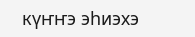күҥҥэ эһиэхэ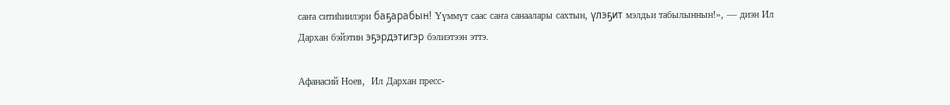саҥа ситиһиилэри баҕарабын! Үүммүт саас саҥа санаалары сахтын, үлэҕит мэлдьи табылыннын!», — диэн Ил Дархан бэйэтин эҕэрдэтигэр бэлиэтээн эттэ.

Афанасий Ноев,  Ил Дархан пресс-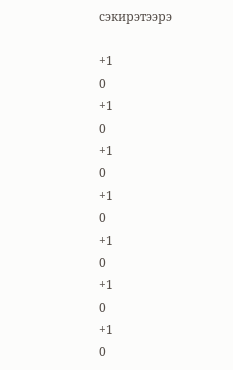сэкирэтээрэ

+1
0
+1
0
+1
0
+1
0
+1
0
+1
0
+1
0